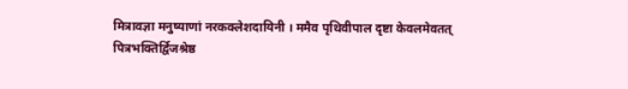मित्रावज्ञा मनुष्याणां नरकक्लेशदायिनी । ममैव पृथिवीपाल दृष्टा केवलमेवतत्
पित्रभक्तिर्द्विजश्रेष्ठ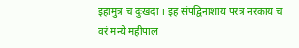इहामुत्र च दुःखदा । इह संपद्विनाशाय परत्र नरकाय च
वरं मन्ये महीपाल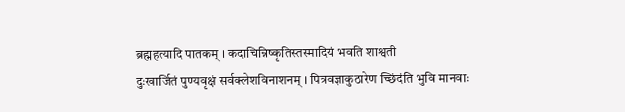ब्रह्महत्यादि पातकम् । कदाचिन्निष्कृतिस्तस्मादियं भवति शाश्वती
दुःखार्जितं पुण्यवृक्षं सर्वक्लेशविनाशनम् । पित्रवज्ञाकुठारेण च्छिंदंति भुवि मानवाः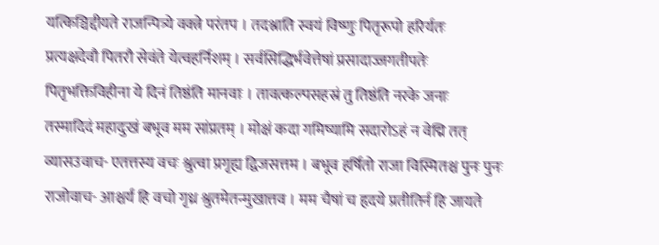यत्किञ्चिद्दीयते राजन्पित्र्ये वक्त्रे परंतप । तदश्नाति स्वयं विष्णुः पितृरूपो हरिर्यतः
प्रत्यक्षदेवौ पितरौ सेवंते येत्वहर्निशम् । सर्वसिद्धिर्भवेत्तेषां प्रसादाज्जगतीपतेः
पितृभक्तिविहीना ये दिनं तिष्ठंति मानवाः । तावत्कल्पसहस्रं तु तिष्ठंति नरके जनाः
तस्मादिदं महादुःखं बभूव मम सांप्रतम् । मोक्षं कदा गमिष्यामि सदारोऽहं न वेद्मि तत्
व्यासउवाच- एतत्तस्य वचः श्रुत्वा प्रगृह्य द्विजसत्तम । बभूव हर्षितो राजा विस्मितश्च पुनः पुनः
राजोवाच- आश्चर्यं हि वचो गृध्र श्रुतमेतन्मुखात्तव । मम चैषां च हृदये प्रतीतिर्न हि जायते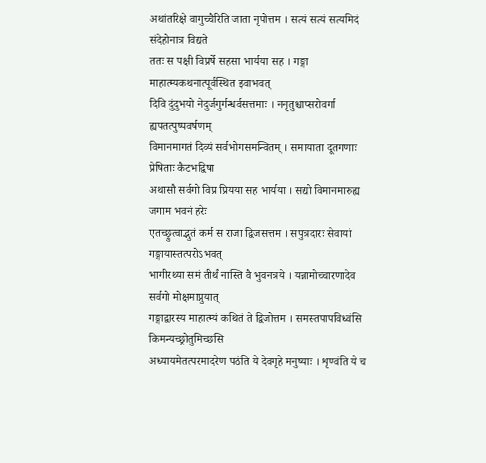अथांतरिक्षे वागुच्चैरिति जाता नृपोत्तम । सत्यं सत्यं सत्यमिदं संदेहोनात्र विद्यते
ततः स पक्षी विप्रर्षे सहसा भार्यया सह । गङ्गा माहात्म्यकथनात्पूर्वस्थित इवाभवत्
दिवि दुंदुभयो नेदुर्जगुर्गन्धर्वसत्तमाः । ननृतुश्चाप्सरोवर्गा ह्यपतत्पुष्पवर्षणम्
विमानमागतं दिव्यं सर्वभोगसमन्वितम् । समायाता दूतगणाः प्रेषिताः कैटभद्विषा
अथासौ सर्वगो विप्र प्रियया सह भार्यया । सद्यो विमानमारुह्य जगाम भवनं हरेः
एतच्छ्रुत्वाद्भुतं कर्म स राजा द्विजसत्तम । सपुत्रदारः सेवायां गङ्गायास्तत्परोऽभवत्
भागीरथ्या समं तीर्थं नास्ति वै भुवनत्रये । यन्नामोच्चारणादेव सर्वगो मोक्षमाप्नुयात्
गङ्गाद्वारस्य माहात्म्यं कथितं ते द्विजोत्तम । समस्तपापविध्वंसि किमन्यच्छ्रोतुमिच्छसि
अध्यायमेतत्परमादरेण पठंति ये देवगृहे मनुष्याः । शृण्वंति ये च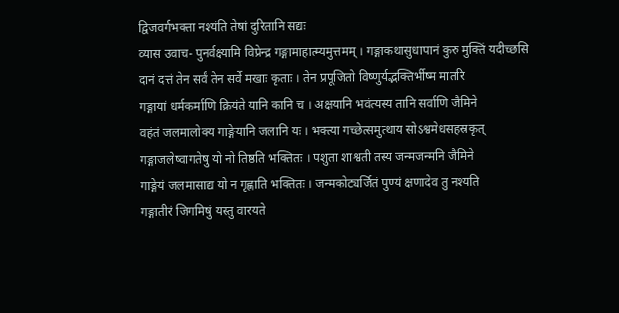द्विजवर्गभक्ता नश्यंति तेषां दुरितानि सद्यः
व्यास उवाच- पुनर्वक्ष्यामि विप्रेन्द्र गङ्गामाहात्म्यमुत्तमम् । गङ्गाकथासुधापानं कुरु मुक्तिं यदीच्छसि
दानं दत्तं तेन सर्वं तेन सर्वे मखाः कृताः । तेन प्रपूजितो विष्णुर्यद्भक्तिर्भीष्म मातरि
गङ्गायां धर्मकर्माणि क्रियंते यानि कानि च । अक्षयानि भवंत्यस्य तानि सर्वाणि जैमिने
वहंतं जलमालोक्य गाङ्गेयानि जलानि यः । भक्त्या गच्छेत्समुत्थाय सोऽश्वमेधसहस्रकृत्
गङ्गाजलेष्वागतेषु यो नो तिष्ठति भक्तितः । पशुता शाश्वती तस्य जन्मजन्मनि जैमिने
गाङ्गेयं जलमासाद्य यो न गृह्णाति भक्तितः । जन्मकोट्यर्जितं पुण्यं क्षणादेव तु नश्यति
गङ्गातीरं जिगमिषुं यस्तु वारयते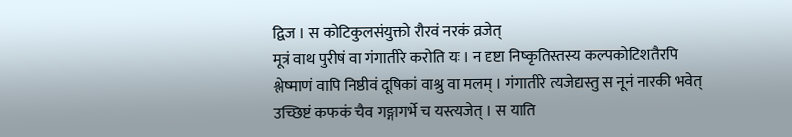द्विज । स कोटिकुलसंयुक्तो रौरवं नरकं व्रजेत्
मूत्रं वाथ पुरीषं वा गंगातीरे करोति यः । न दृष्टा निष्कृतिस्तस्य कल्पकोटिशतैरपि
श्लेष्माणं वापि निष्ठीवं दूषिकां वाश्रु वा मलम् । गंगातीरे त्यजेद्यस्तु स नूनं नारकी भवेत्
उच्छिष्टं कफकं चैव गङ्गागर्भे च यस्त्यजेत् । स याति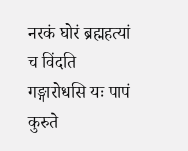नरकं घोरं ब्रह्महत्यां च विंदति
गङ्गारोधसि यः पापं कुरुते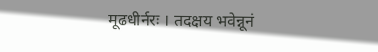मूढधीर्नरः । तदक्षय भवेन्नूनं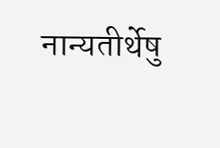नान्यतीर्थेषु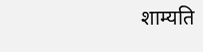शाम्यति